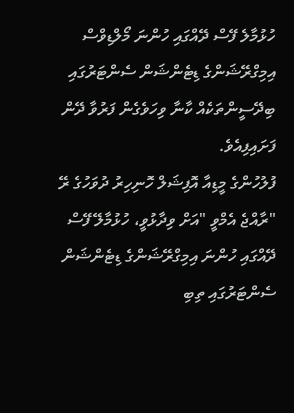ހުޅުމާލެ ފޭސް ދޭއްގައި ހުންނަ މޯލްޑިވްސް އިމިގްރޭޝަންގެ ޑިޓެންޝަން ސެންޓަރުގައި ބިދޭސީންތަކެއް ކާނާ ވިހަވެގެން ފަރުވާ ދޭން ފަށައިފިއެވެ.
ފުލުހުންގެ މީޑިއާ އޮފިޝަލް ހޮނިހިރު ދުވަހުގެ ރޭ "ރާއްޖެ އެމްވީ "އަށް ވިދާޅުވީ، ހުޅުމާލޭ ފޭސް ދޭއްގައި ހުންނަ އިމިގްރޭޝަންގެ ޑިޓެންޝަން ސެންޓަރުގައި ތިބި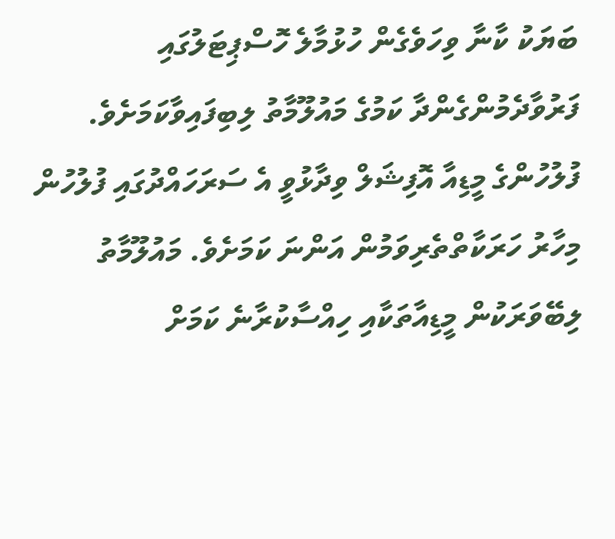ބަޔަކު ކާނާ ވިހަވެގެން ހުޅުމާލެ ހޮސްޕިޓަލުގައި ފަރުވާދެމުންގެންދާ ކަމުގެ މައުލޫމާތު ލިބިފައިވާކަމަށެވެ.
ފުލުހުންގެ މީޑިއާ އޮފިޝަލް ވިދާޅުވީ އެ ސަރަހައްދުގައި ފުލުހުން މިހާރު ހަރަކާތްތެރިވަމުން އަންނަ ކަމަށެވެ. މައުލޫމާތު ލިބޭވަރަކުން މީޑިއާތަކާއި ހިއްސާކުރާނެ ކަމަށް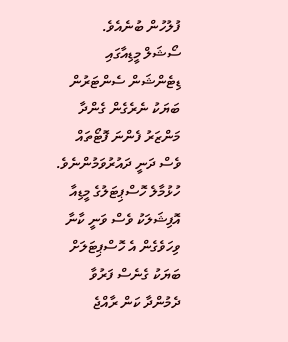ފުލުހުން ބުނެއެވެ.
ސޯޝަލް މީޑިއާގައި ޑިޓެންޝަން ސެންޓަރުން ބަޔަކު ނެރެގެން ގެންދާ މަންޒަރު ފެންނަ ފޮޓޯތައް ވެސް ދަނީ ދައުރުވަމުންނެވެ.
ހުޅުމާލެ ހޮސްޕިޓަލުގެ މީޑިއާ އޮފިޝަލަކު ވެސް ވަނީ ކާނާ ވިހަވެގެން އެ ހޮސްޕިޓަލަށް ބަޔަކު ގެނެސް ފަރުވާ ދެމުންދާ ކަން ރާއްޖެ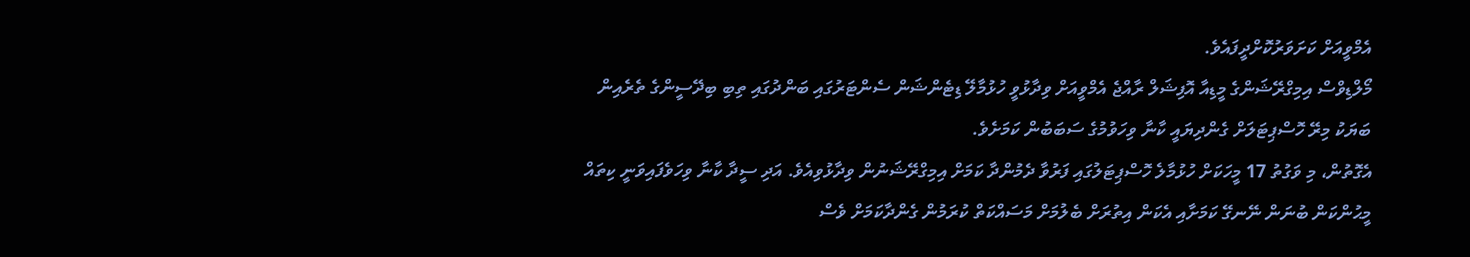އެމްވީއަށް ކަށަވަރުކޮށްދީފައެވެ.
މޯލްޑިވްސް އިމިގްރޭޝަންގެ މީޑިއާ އޮފިޝަލް ރާއްޖެ އެމްވީއަށް ވިދާޅުވީ ހުޅުމާލޭ ޑިޓެންޝަން ސެންޓަރުގައި ބަންދުގައި ތިބި ބިދޭސީންގެ ތެރެއިން ބަޔަކު މިރޭ ހޮސްޕިޓަލަށް ގެންދިޔައީ ކާނާ ވިހަވުމުގެ ސަބަބުން ކަމަށެވެ.
އެގޮތުން، މި ވަގުތު 17 މީހަކަށް ހުޅުމާލެ ހޮސްޕިޓަލުގައި ފަރުވާ ދެމުންދާ ކަމަށް އިމިގްރޭޝަނުން ވިދާޅުވިއެވެ. އަދި ސީދާ ކާނާ ވިހަވެފައިވަނީ ކިތައް މީޙުންކަން ބުނަން ނޭނގޭ ކަމަށާއި އެކަން އިތުރަށް ބެލުމަށް މަސައްކަތް ކުރަމުން ގެންދާކަމަށް ވެސް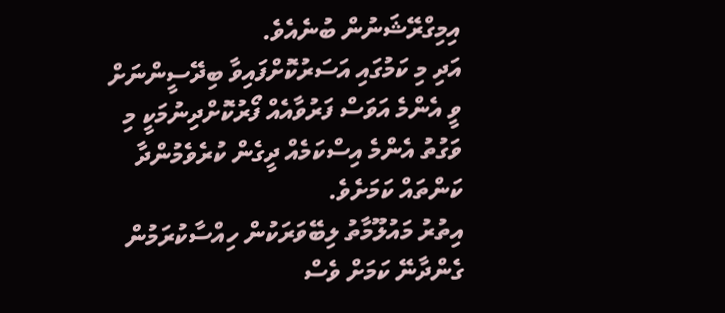އިމިގްރޭޝަނުން ބުނެއެވެ.
އަދި މި ކަމުގައި އަސަރުކޮށްފައިވާ ބިދޭސީންނަށް ވީ އެންމެ އަވަސް ފަރުވާއެއް ފޯރުކޮށްދިނުމަކީ މި ވަގުތު އެންމެ އިސްކަމެއް ދީގެން ކުރެވެމުންދާ ކަންތައް ކަމަށެވެ.
އިތުރު މައުލޫމާތު ލިބޭވަރަކުން ހިއްސާކުރަމުން ގެންދާނޭ ކަމަށް ވެސް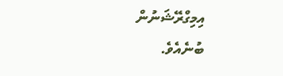އިމިގްރޭޝަނުން ބުނެއެވެ.